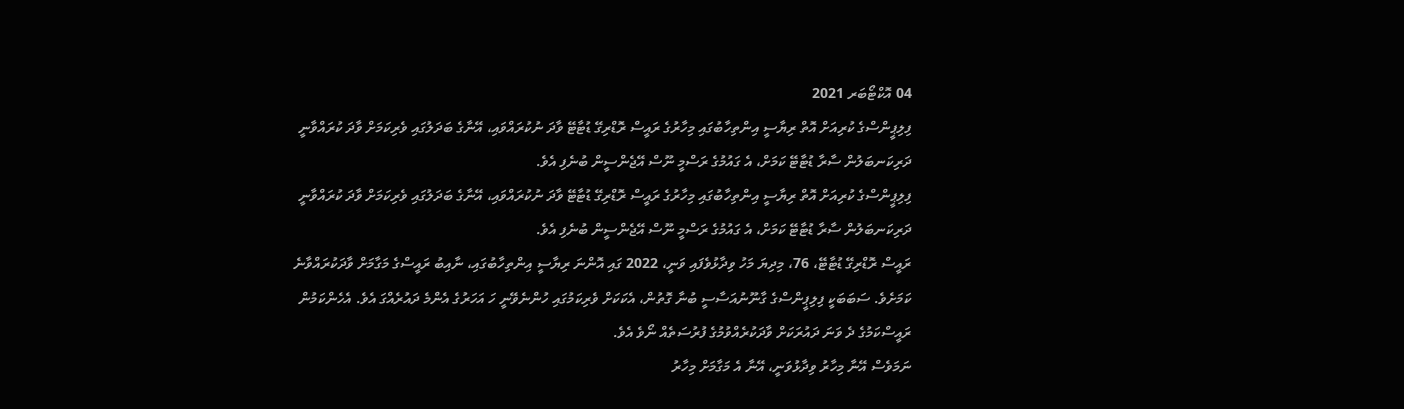04 އޮކްޓޯބަރ 2021
ފިލިޕީންސްގެ ކުރިއަށް އޮތް ރިޔާސީ އިންތިހާބުގައި މިހާރުގެ ރައީސް ރޮޑްރިގޭ ޑުޓާޓޭ ވާދަ ނުކުރައްވައި، އޭނާގެ ބަދަލުގައި ވެރިކަމަށް ވާދަ ކުރައްވާނީ ދަރިކަނބަލުން ސާރާ ޑުޓާޓޭ ކަމަށް، އެ ގައުމުގެ ރަސްމީ ނޫސް އޭޖެންސީން ބުނެފި އެވެ.
ފިލިޕީންސްގެ ކުރިއަށް އޮތް ރިޔާސީ އިންތިހާބުގައި މިހާރުގެ ރައީސް ރޮޑްރިގޭ ޑުޓާޓޭ ވާދަ ނުކުރައްވައި، އޭނާގެ ބަދަލުގައި ވެރިކަމަށް ވާދަ ކުރައްވާނީ ދަރިކަނބަލުން ސާރާ ޑުޓާޓޭ ކަމަށް، އެ ގައުމުގެ ރަސްމީ ނޫސް އޭޖެންސީން ބުނެފި އެވެ.
ރައީސް ރޮޑްރިގޭ ޑުޓާޓޭ، 76، މިދިޔަ މަހު ވިދާޅުވެފައި ވަނީ، 2022 ގައި އޮންނަ ރިޔާސީ އިންތިހާބުގައި، ނާއިބު ރައީސްގެ މަގާމަށް ވާދަކުރައްވާނެ ކަމަށެވެ. ސަބަބަކީ ފިލިޕީންސްގެ ގާނޫނުއަސާސީ ބުނާ ގޮތުން، އެކަކަށް ވެރިކަމުގައި ހުންނެވޭނީ ހަ އަހަރުގެ އެންމެ ދައުރެއްގަ އެވެ. އެހެންކަމުން ރައީސްކަމުގެ ދެ ވަނަ ދައުރަކަށް ވާދަކުރެއްވުމުގެ ފުރުސަތެއް ނޯވެ އެވެ.
ނަމަވެސް އޭނާ މިހާރު ވިދާޅުވަނީ، އޭނާ އެ މަގާމަށް މިހާރު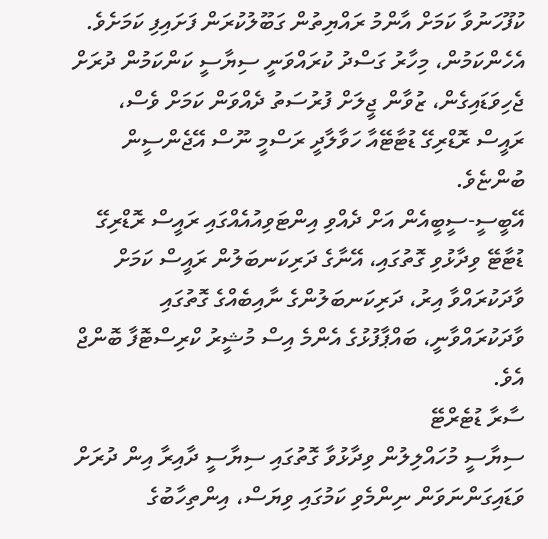ކުފޫހަނުވާ ކަމަށް އާންމު ރައްޔިތުން ގަބޫލުކުރަން ފަށައިފި ކަމަށެވެ. އެހެންކަމުން، މިހާރު ގަސްދު ކުރައްވަނީ ސިޔާސީ ކަންކަމުން ދުރަށް ޖެހިވަޑައިގެން، ޒުވާން ޖީލަށް ފުރުސަތު ދެއްވަން ކަމަށް ވެސް، ރައީސް ރޮޑްރިގޭ ޑުޓާޓޭއާ ހަވާލާދީ ރަސްމީ ނޫސް އޭޖެންސީން ބުންޏެވެ.
އޭބީސީ-ސީބީއެން އަށް ދެއްވި އިންޓަވިއުއެއްގައި ރައީސް ރޮޑްރިގޭ ޑުޓާޓޭ ވިދާޅުވި ގޮތުގައި، އޭނާގެ ދަރިކަނބަލުން ރައީސް ކަމަށް ވާދަކުރައްވާ އިރު، ދަރިކަނބަލުންގެ ނާއިބެއްގެ ގޮތުގައި ވާދަކުރައްވާނީ، ބައްޕާފުޅުގެ އެންމެ އިސް މުޝީރު ކްރިސްޓޮފާ ބޮންޖް އެވެ.
ސާރާ ޑުޓެރްޓޭ
ސިޔާސީ މުހައްލިލުން ވިދާޅުވާ ގޮތުގައި ސިޔާސީ ދާއިރާ އިން ދުރަށް ވަޑައިގަންނަވަން ނިންމެވި ކަމުގައި ވިޔަސް، އިންތިހާބުގެ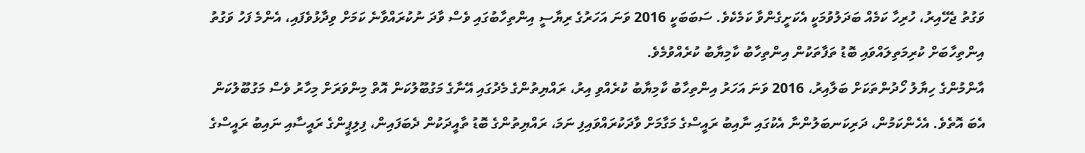ވަގުތު ޖެހޭއިރު، ހުރިހާ ކަމެއް ބަދަލުވުމަކީ އެކަށީގެންވާ ކަމެކެވެ. ސަބަބަކީ 2016 ވަނަ އަހަރުގެ ރިޔާސީ އިންތިހާބުގައި ވެސް ވާދަ ނުކުރައްވާނެ ކަމަށް ވިދާޅުވެފައި، އެންމެ ފަހު ވަގުތު އިންތިހާބަށް ކުރިމަތިލައްވައި ބޮޑު ތަފާތަކުން އިންތިހާބު ކާމިޔާބު ކުރެއްވުމެވެ.
އާންމުންގެ ހިޔާލު ހޯދުންތަކަށް ބަލާއިރު، 2016 ވަނަ އަހަރު އިންތިހާބު ކާމިޔާބު ކުރެއްވި އިރު، ރައްޔިތުންގެ މެދުގައި އޭނާގެ މަގުބޫލުކަން އޮތް މިންވަރަށް މިހާރު ވެސް މަގުބޫލުކަން އެބަ އޮތެވެ. އެހެންކަމުން، ދަރިކަނބަލުންނާ އެކުގައި ނާއިބު ރައީސްގެ މަގާމަށް ވާދަކުރައްވައިފި ނަމަ، ރައްޔިތުންގެ ބޮޑު ތާއީދަކުން ދެބަފައިން، ފިލިޕީންގެ ރައީސާއި ނައިބު ރައީސްގެ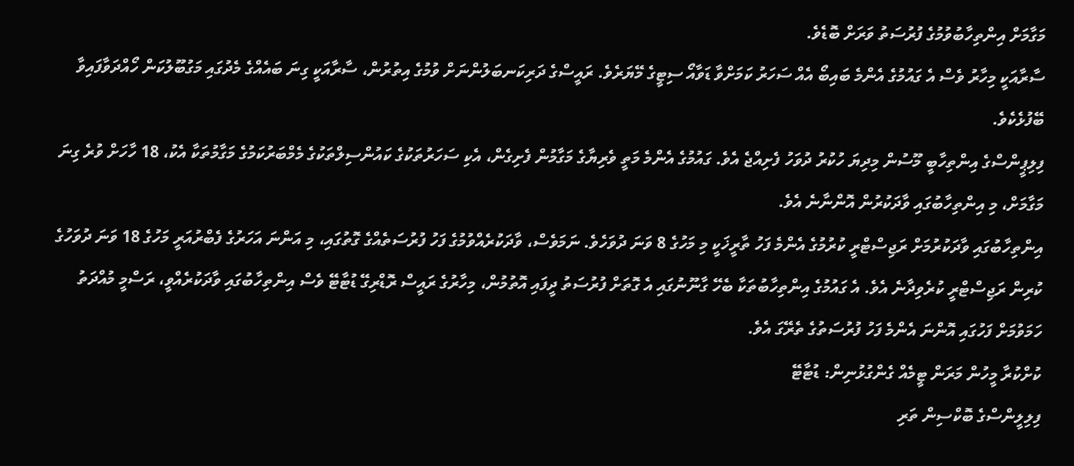މަގާމަށް އިންތިހާބުވުމުގެ ފުރުސަތު ވަރަށް ބޮޑެވެ.
ސާރާއަކީ މިހާރު ވެސް އެ ގައުމުގެ އެންމެ ބައިބޯ އެއް ސަހަރު ކަމަށްވާ ޑަވާއޯ ސިޓީގެ މޭޔަރެވެ. ރައީސްގެ ދަރިކަނބަލުންނަށް ވުމުގެ އިތުރުން، ސާރާއަކީ ގިނަ ބައެއްގެ މެދުގައި މަގުބޫލުކަން ހޯއްދަވާފައިވާ ބޭފުޅެކެވެ.
ފިލިޕީންސްގެ އިންތިހާބީ މޫސުން މިދިޔަ ހުކުރު ދުވަހު ފެށިއްޖެ އެވެ. ގައުމުގެ އެންމެ މަތީ ވެރިޔާގެ މަގާމުން ފެށިގެން، އެކި ސަހަރުތަކުގެ ކައުންސިލްތަކުގެ މެމްބަރުކަމުގެ މަގާމުތަކާ އެކު، 18 ހާހަށް ވުރެ ގިނަ މަގާމަށް، މި އިންތިހާބުގައި ވާދަކުރުން އޮންނާނެ އެވެ.
އިންތިހާބުގައި ވާދަކުރުމަށް ރަޖިސްޓްރީ ކުރުމުގެ އެންމެ ފަހު ތާރީޚަކީ މި މަހުގެ 8 ވަނަ ދުވަހެވެ. ނަމަވެސް، ވާދަކުރެއްވުމުގެ ފަހު ފުރުސަތެއްގެ ގޮތުގައި، މި އަންނަ އަހަރުގެ ފެބްރުއަރީ މަހުގެ 18 ވަނަ ދުވަހުގެ ކުރިން ރަޖިސްޓްރީ ކުރެވިދާނެ އެވެ. އެ ގައުމުގެ އިންތިހާބުތަކާ ބެހޭ ގާނޫނުގައި އެ ގޮތަށް ފުރުސަތު ދީފައި އޮތުމުން، މިހާރުގެ ރައީސް ރޮޑްރިގޭ ޑުޓާޓޭ ވެސް އިންތިހާބުގައި ވާދަކުރެއްވީ، ރަސްމީ މުއްދަތު ހަމަވުމަށް ފަހުގައި އޮންނަ އެންމެ ފަހު ފުރުސަތުގެ ތެރޭގަ އެވެ.
ކުށްކުރާ މީހުން މަރަން ޓީމެއް ގެންގުޅުނިން: ޑުޓާޓޭ
ފިލިލީންސްގެ ބޮކްސިން ތަރި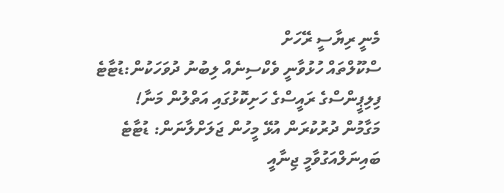މެނީ ރިޔާސީ ރޭހަށް
ސްކޫލްތައް ހުޅުވާނީ ވެކްސިނެއް ލިބުނު ދުވަހަކުން:ޑުޓާޓެ
ފިލިޕީންސްގެ ރައީސްގެ ހަށިކޮޅުގައި އަތްލުން މަނާ!
މަގާމުން ދުރުކުރަން އުޅޭ މީހުން ޖަލަށްލާނަން: ޑުޓާޓެ
ބައިނަލްއަގުވާމީ ޖިނާއީ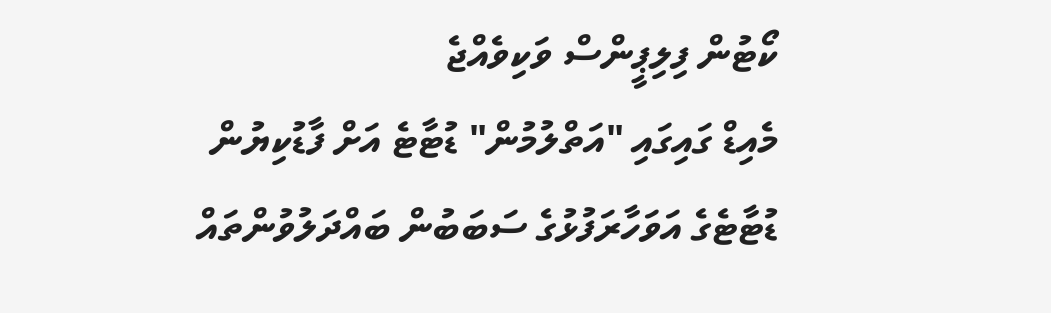ކޯޓުން ފިލިޕީންސް ވަކިވެއްޖެ
މެއިޑް ގައިގައި "އަތްލުމުން" ޑުޓާޓެ އަށް ފާޑުކިޔުން
ޑުޓާޓެގެ އަވަހާރަފުޅުގެ ސަބަބުން ބައްދަލުވުންތައް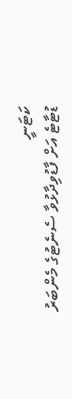ކަޓަނީ
ޑުޓާޓެ އަށް ފާޑުވިދާޅުވާ ސެނެޓުގެ މެންބަރު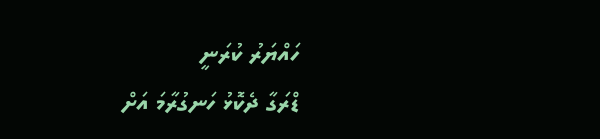ހައްޔަރު ކުރަނީ
ޑްރަގާ ދެކޮޅު ހަނގުރާމަ އަށް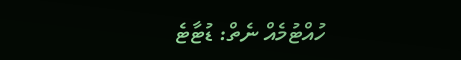ހުއްޓުމެއް ނެތް: ޑުޓާޓެ